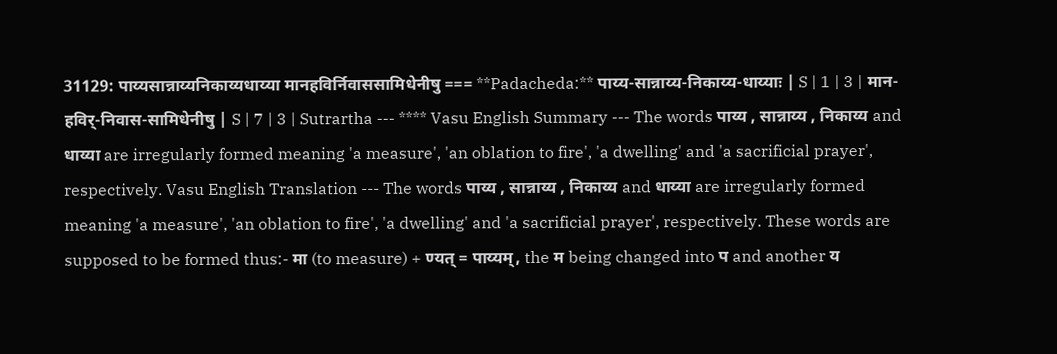31129: पाय्यसान्नाय्यनिकाय्यधाय्या मानहविर्निवाससामिधेनीषु === **Padacheda:** पाय्य-सान्नाय्य-निकाय्य-धाय्याः | S | 1 | 3 | मान-हविर्-निवास-सामिधेनीषु | S | 7 | 3 | Sutrartha --- **** Vasu English Summary --- The words पाय्य , सान्नाय्य , निकाय्य and धाय्या are irregularly formed meaning 'a measure', 'an oblation to fire', 'a dwelling' and 'a sacrificial prayer', respectively. Vasu English Translation --- The words पाय्य , सान्नाय्य , निकाय्य and धाय्या are irregularly formed meaning 'a measure', 'an oblation to fire', 'a dwelling' and 'a sacrificial prayer', respectively. These words are supposed to be formed thus:- मा (to measure) + ण्यत् = पाय्यम्, the म being changed into प and another य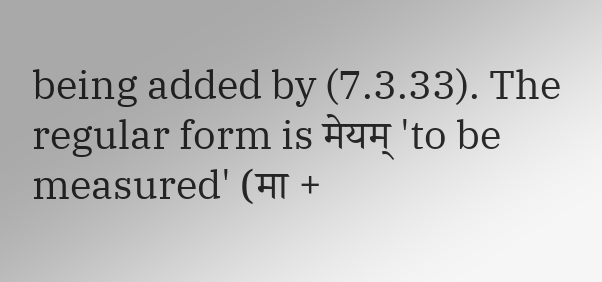being added by (7.3.33). The regular form is मेयम् 'to be measured' (मा +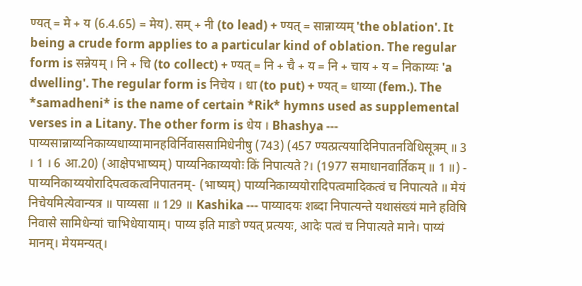ण्यत् = मे + य (6.4.65) = मेय). सम् + नी (to lead) + ण्यत् = सान्नाय्यम् 'the oblation'. It being a crude form applies to a particular kind of oblation. The regular form is सन्नेयम् । नि + चि (to collect) + ण्यत् = नि + चै + य = नि + चाय + य = निकाय्यः 'a dwelling'. The regular form is निचेय । धा (to put) + ण्यत् = धाय्या (fem.). The *samadheni* is the name of certain *Rik* hymns used as supplemental verses in a Litany. The other form is धेय । Bhashya --- पाय्यसान्नाय्यनिकाय्यधाय्यामानहविर्निवाससामिधेनीषु (743) (457 ण्यत्प्रत्ययादिनिपातनविधिसूत्रम् ॥ 3 । 1 । 6 आ.20) (आक्षेपभाष्यम्) पाय्यनिकाय्ययोः किं निपात्यते?। (1977 समाधानवार्तिकम् ॥ 1 ॥) - पाय्यनिकाय्ययोरादिपत्वकत्वनिपातनम्- (भाष्यम्) पाय्यनिकाय्ययोरादिपत्वमादिकत्वं च निपात्यते ॥ मेयं निचेयमित्येवान्यत्र ॥ पाय्यसा ॥ 129 ॥ Kashika --- पाय्यादयः शब्दा निपात्यन्ते यथासंख्यं माने हविषि निवासे सामिधेन्यां चाभिधेयायाम्। पाय्य इति माङो ण्यत् प्रत्ययः, आदेः पत्वं च निपात्यते माने। पाय्यं मानम्। मेयमन्यत्।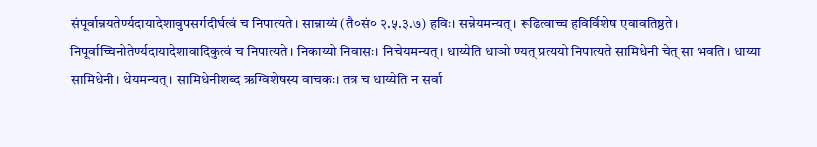संपूर्वान्नयतेर्ण्यदायादेशावुपसर्गदीर्घत्वं च निपात्यते। सान्नाय्यं (तै०सं० २.५.३.७) हविः। सन्नेयमन्यत्। रूढित्वाच्च हविर्विशेष एवावतिष्ठते। निपूर्वाच्चिनोतेर्ण्यदायादेशावादिकुत्वं च निपात्यते। निकाय्यो निवासः। निचेयमन्यत्। धाय्येति धाञो ण्यत् प्रत्ययो निपात्यते सामिधेनी चेत् सा भवति। धाय्या सामिधेनी। धेयमन्यत्। सामिधेनीशब्द ऋग्विशेषस्य वाचकः। तत्र च धाय्येति न सर्वा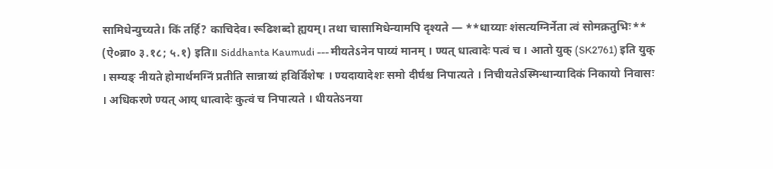सामिधेन्युच्यते। किं तर्हि? काचिदेव। रूढिशब्दो ह्ययम्। तथा चासामिधेन्यामपि दृश्यते — **धाय्याः शंसत्यग्निर्नेता त्वं सोमक्रतुभिः** (ऐ०ब्रा० ३.१८; ५.१) इति॥ Siddhanta Kaumudi --- मीयतेऽनेन पाय्यं मानम् । ण्यत् धात्वादेः पत्वं च । आतो युक् (SK2761) इति युक् । सम्यङ् नीयते होमार्थमग्निं प्रतीति सान्नाय्यं हविर्विशेषः । ण्यदायादेशः समो दीर्घश्च निपात्यते । निचीयतेऽस्मिन्धान्यादिकं निकायो निवासः । अधिकरणे ण्यत् आय् धात्वादेः कुत्वं च निपात्यते । धीयतेऽनया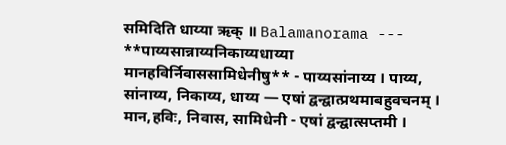समिदिति धाय्या ऋक् ॥ Balamanorama --- **पाय्यसान्नाय्यनिकाय्यधाय्या मानहविर्निवाससामिधेनीषु** - पाय्यसांनाय्य । पाय्य, सांनाय्य, निकाय्य, धाय्य — एषां द्वन्द्वात्प्रथमाबहुवचनम् । मान,हविः, निवास, सामिधेनी - एषां द्वन्द्वात्सप्तमी ।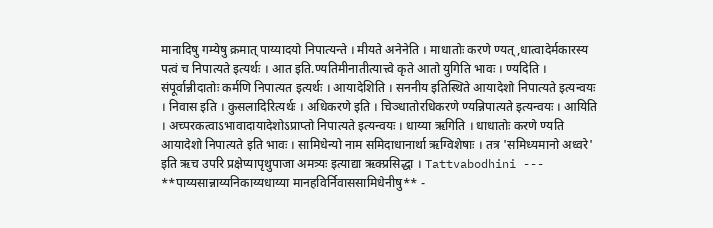मानादिषु गम्येषु क्रमात् पाय्यादयो निपात्यन्ते । मीयते अनेनेति । माधातोः करणे ण्यत्,धात्वादेर्मकारस्य पत्वं च निपात्यते इत्यर्थः । आत इति.ण्यतिमीनातीत्यात्त्वे कृते आतो युगिति भावः । ण्यदिति । संपूर्वान्नीदातोः कर्मणि निपात्यत इत्यर्थः । आयादेशिति । सननीय इतिस्थिते आयादेशो निपात्यते इत्यन्वयः । निवास इति । कुसलादिरित्यर्थः । अधिकरणे इति । चिञ्धातोरधिकरणे ण्यन्निपात्यते इत्यन्वयः । आयिति । अच्परकत्वाऽभावादायादेशोऽप्राप्तो निपात्यते इत्यन्वयः । धाय्या ऋगिति । धाधातोः करणे ण्यति आयादेशो निपात्यते इति भावः । सामिधेन्यो नाम समिदाधानार्था ऋग्विशेषाः । तत्र 'समिध्यमानो अध्वरे' इति ऋच उपरि प्रक्षेप्यापृथुपाजा अमत्र्यः इत्याद्या ऋक्प्रसिद्धा । Tattvabodhini --- **पाय्यसान्नाय्यनिकाय्यधाय्या मानहविर्निवाससामिधेनीषु** -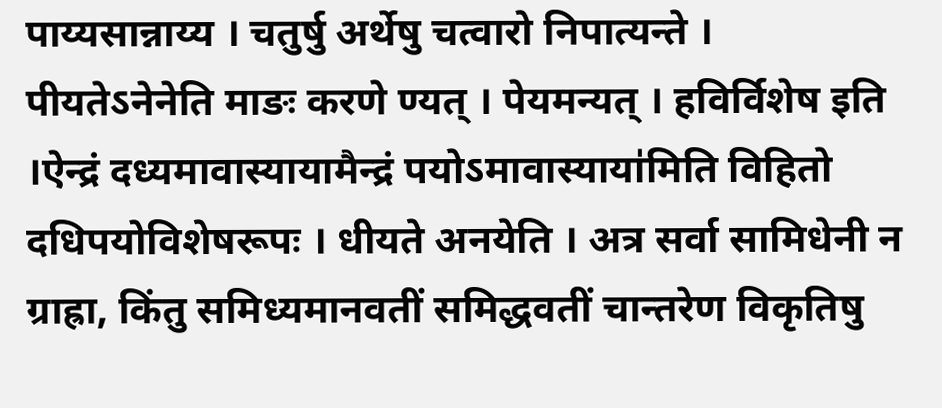पाय्यसान्नाय्य । चतुर्षु अर्थेषु चत्वारो निपात्यन्ते । पीयतेऽनेनेति माङः करणे ण्यत् । पेयमन्यत् । हविर्विशेष इति ।ऐन्द्रं दध्यमावास्यायामैन्द्रं पयोऽमावास्याया॑मिति विहितो दधिपयोविशेषरूपः । धीयते अनयेति । अत्र सर्वा सामिधेनी न ग्राह्रा, किंतु समिध्यमानवतीं समिद्धवतीं चान्तरेण विकृतिषु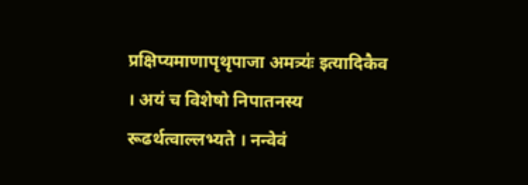प्रक्षिप्यमाणापृथृपाजा अमत्र्यः॑ इत्यादिकैव । अयं च विशेषो निपातनस्य रूढर्थत्वाल्लभ्यते । नन्वेवं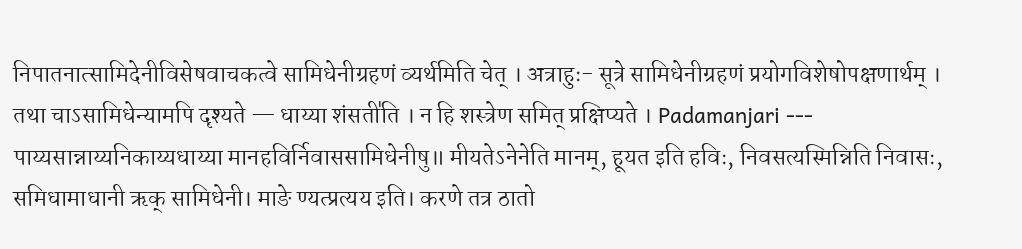निपातनात्सामिदेनीविसेषवाचकत्वे सामिधेनीग्रहणं व्यर्थमिति चेत् । अत्राहुः- सूत्रे सामिधेनीग्रहणं प्रयोगविशेषोपक्षणार्थम् । तथा चाऽसामिधेन्यामपि दृश्यते — धाय्या शंसती॑ति । न हि शस्त्रेण समित् प्रक्षिप्यते । Padamanjari --- पाय्यसान्नाय्यनिकाय्यधाय्या मानहविर्निवाससामिधेनीषु॥ मीयतेऽनेनेति मानम्, हूयत इति हविः, निवसत्यस्मिन्निति निवासः, समिधामाधानी ऋक् सामिधेनी। माङे ण्यत्प्रत्यय इति। करणे तत्र ठातो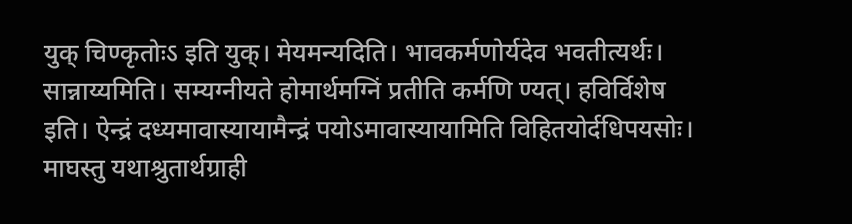युक् चिण्कृतोःऽ इति युक्। मेयमन्यदिति। भावकर्मणोर्यदेव भवतीत्यर्थः। सान्नाय्यमिति। सम्यग्नीयते होमार्थमग्निं प्रतीति कर्मणि ण्यत्। हविर्विशेष इति। ऐन्द्रं दध्यमावास्यायामैन्द्रं पयोऽमावास्यायामिति विहितयोर्दधिपयसोः। माघस्तु यथाश्रुतार्थग्राही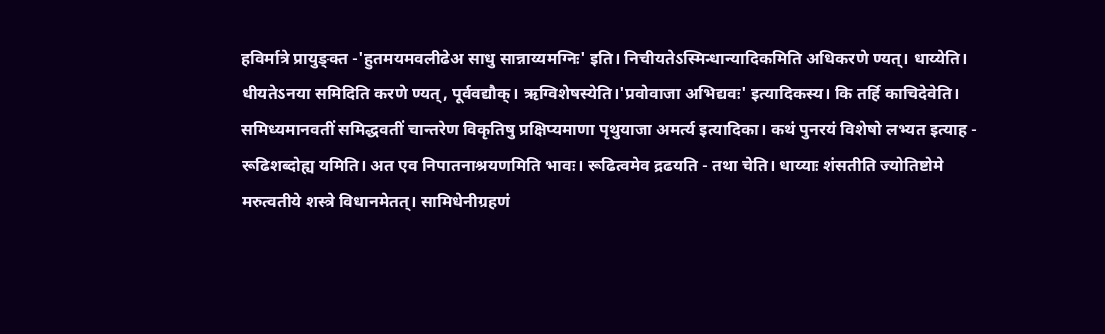हविर्मात्रे प्रायुङ्क्त -'हुतमयमवलीढेअ साधु सान्नाय्यमग्निः' इति। निचीयतेऽस्मिन्धान्यादिकमिति अधिकरणे ण्यत्। धाय्येति। धीयतेऽनया समिदिति करणे ण्यत्, पूर्ववद्यौक्। ऋग्विशेषस्येति।'प्रवोवाजा अभिद्यवः' इत्यादिकस्य। कि तर्हि काचिदेवेति। समिध्यमानवतीं समिद्धवतीं चान्तरेण विकृतिषु प्रक्षिप्यमाणा पृथुयाजा अमर्त्य इत्यादिका। कथं पुनरयं विशेषो लभ्यत इत्याह - रूढिशब्दोह्य यमिति। अत एव निपातनाश्रयणमिति भावः। रूढित्वमेव द्रढयति - तथा चेति। धाय्याः शंसतीति ज्योतिष्टोमे मरुत्वतीये शस्त्रे विधानमेतत्। सामिधेनीग्रहणं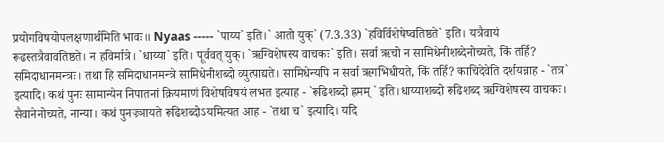प्रयोगविषयोपलक्षणार्थमिति भावः॥ Nyaas ----- `पाय्य` इति।` आतो युक्` (7.3.33) `हविर्विशेषेष्वतिष्ठते` इति। यत्रैवायं रूढस्तत्रैवावतिष्ठते। न हविर्मात्रे। `धाय्या` इति। पूर्ववत् युक्। `ऋग्विशेषस्य वाचकः` इति। सर्वा ऋचो न सामिधेनीशब्देनोच्यते, किं तर्हि? समिदाधानमन्त्रः। तथा हि समिदाधानमन्त्रे सामिधेनीशब्दो व्युत्पाद्यते। सामिधेन्यपि न सर्वा ऋगभिधीयते, किं तर्हि? काचिदेवेति दर्शयन्नाह - `तत्र` इत्यादि। कथं पुनः सामान्येन निपातनां क्रियमाणं विशेषविषयं लभत इत्याह - `रूढिशब्दो ह्रमम् ` इति।धाय्याशब्दो रूढिशब्द ऋग्विशेषस्य वाचकः। सैवानेनोच्यते, नान्या। कथं पुनज्र्ञायते रूढिशब्दोऽयमित्यत आह - `तथा च` इत्यादि। यदि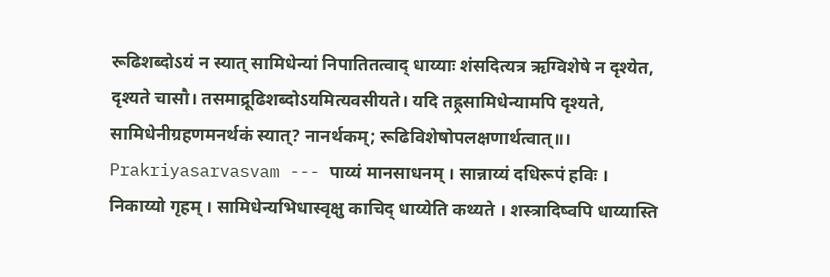रूढिशब्दोऽयं न स्यात् सामिधेन्यां निपातितत्वाद् धाय्याः शंसदित्यत्र ऋग्विशेषे न दृश्येत, दृश्यते चासौ। तसमाद्रूढिशब्दोऽयमित्यवसीयते। यदि तह्र्रसामिधेन्यामपि दृश्यते, सामिधेनीग्रहणमनर्थकं स्यात्? नानर्थकम्; रूढिविशेषोपलक्षणार्थत्वात्॥। Prakriyasarvasvam --- पाय्यं मानसाधनम् । सान्नाय्यं दधिरूपं हविः । निकाय्यो गृहम् । सामिधेन्यभिधास्वृक्षु काचिद् धाय्येति कथ्यते । शस्त्रादिष्वपि धाय्यास्ति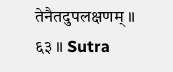तेनैतदुपलक्षणम् ॥ ६३ ॥ Sutra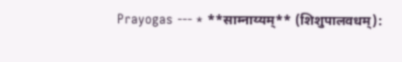Prayogas --- * **साम्नाय्यम्** (शिशुपालवधम्):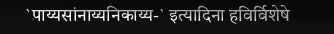`पाय्यसांनाय्यनिकाय्य-` इत्यादिना हविर्विशेषे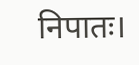निपातः।